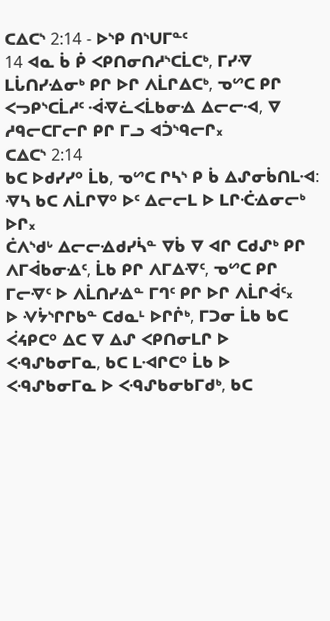ᑕᐃᑕᔅ 2:14 - ᐅᔅᑭ ᑎᔅᑌᒥᓐᑦ
14 ᐊᓇ ᑳ ᑮ ᐸᑭᑎᓂᑎᓱᔅᑕᒫᑕᒃ, ᒥᓯᐌ ᒪᒑᑎᓯᐎᓂᒃ ᑭᒋ ᐅᒋ ᐱᒫᒋᐃᑕᒃ, ᓀᔥᑕ ᑭᒋ ᐸᓓᑭᔅᑕᒫᓱᑦ ᐙᐌᓛᐸᒫᑲᓂᐎ ᐃᓕᓕᐗ, ᐁ ᓱᑫᓕᑕᒥᓕᒋ ᑭᒋ ᒥᓗ ᐊᑑᔅᑫᓕᒋ᙮
ᑕᐃᑕᔅ 2:14
ᑲᑕ ᐅᑯᓯᓯᐤ ᒫᑲ, ᓀᔥᑕ ᒋᓴᔅ ᑭ ᑳ ᐃᔑᓂᑳᑎᒪᐗ: ᐌᓴ ᑲᑕ ᐱᒫᒋᐁᐤ ᐅᑦ ᐃᓕᓕᒪ ᐅ ᒪᒋᑣᐎᓂᓕᒃ ᐅᒋ᙮
ᑖᐱᔅᑯᒡ ᐃᓕᓕᐎᑯᓯᓵᓐ ᐁᑳ ᐁ ᐊᒋ ᑕᑯᔑᒃ ᑭᒋ ᐱᒥᐋᑲᓂᐎᑦ, ᒫᑲ ᑭᒋ ᐱᒥᐃᐌᑦ, ᓀᔥᑕ ᑭᒋ ᒥᓕᐌᑦ ᐅ ᐱᒫᑎᓯᐎᓐ ᒥᒉᑦ ᑭᒋ ᐅᒋ ᐱᒫᒋᐋᑦ᙮
ᐅ ᐺᔮᔅᒋᒋᑲᓐ ᑕᑯᓇᒻ ᐅᒋᒌᒃ, ᒥᑐᓂ ᒫᑲ ᑲᑕ ᐹᔦᑭᑕᐤ ᐃᑕ ᐁ ᐃᔑ ᐸᑭᑎᓂᒪᒋ ᐅ ᐸᑴᔑᑲᓂᒥᓇ, ᑲᑕ ᒪᐗᒋᑕᐤ ᒫᑲ ᐅ ᐸᑴᔑᑲᓂᒥᓇ ᐅ ᐸᑴᔑᑲᓂᑲᒥᑯᒃ, ᑲᑕ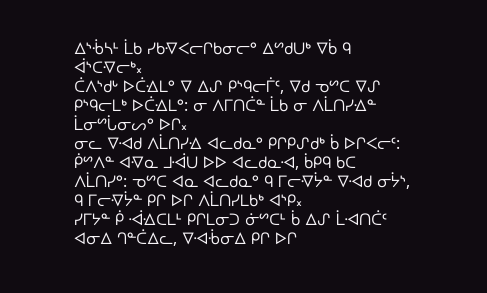ᐃᔅᒀᓴᒻ ᒫᑲ ᓯᑲᐌᐸᓕᒋᑲᓂᓕᐤ ᐃᔥᑯᑌᒃ ᐁᑳ ᑫ ᐋᔅᑕᐌᓕᒃ᙮
ᑖᐱᔅᑯᒡ ᐅᑖᐎᒪᐤ ᐁ ᐃᔑ ᑭᔅᑫᓕᒦᑦ, ᐁᑯ ᓀᔥᑕ ᐁᔑ ᑭᔅᑫᓕᒪᒃ ᐅᑖᐎᒪᐤ: ᓂ ᐱᒥᑎᑖᓐ ᒫᑲ ᓂ ᐱᒫᑎᓯᐎᓐ ᒫᓂᔥᒑᓂᔕᐤ ᐅᒋ᙮
ᓂᓚ ᐁᐗᑯ ᐱᒫᑎᓯᐎ ᐊᓚᑯᓇᐤ ᑭᒋᑭᔑᑯᒃ ᑳ ᐅᒋᐸᓕᑦ: ᑮᔥᐱᓐ ᐊᐌᓇ ᒧᐙᑌ ᐅᐅ ᐊᓚᑯᓇᐗ, ᑳᑭᑫ ᑲᑕ ᐱᒫᑎᓯᐤ: ᓀᔥᑕ ᐊᓇ ᐊᓚᑯᓇᐤ ᑫ ᒥᓕᐌᔮᓐ ᐁᐗᑯ ᓂᔮᔅ, ᑫ ᒥᓕᐌᔮᓐ ᑭᒋ ᐅᒋ ᐱᒫᑎᓯᒪᑲᒃ ᐊᔅᑭ᙮
ᓯᒥᔭᓐ ᑮ ᐙᐎᑕᒪᒻ ᑭᒋᒪᓂᑐ ᓃᔥᑕᒻ ᑳ ᐃᔑ ᒫᐗᑎᑖᑦ ᐊᓂᐃ ᒉᓐᑖᐃᓚ, ᐁᐗᒀᓂᐃ ᑭᒋ ᐅᒋ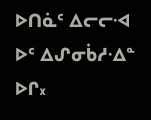ᐅᑎᓈᑦ ᐃᓕᓕᐗ ᐅᑦ ᐃᔑᓂᑳᓱᐎᓐ ᐅᒋ᙮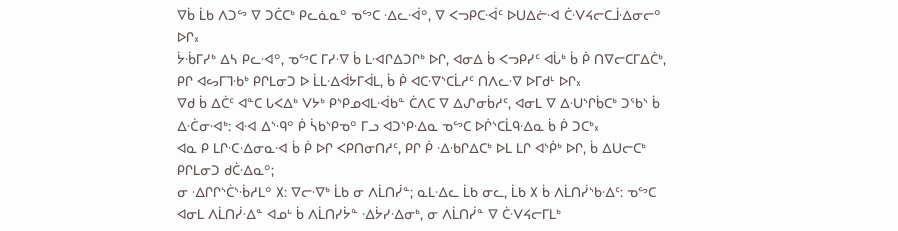ᐁᑳ ᒫᑲ ᐱᑐᔥ ᐁ ᑐᑖᑕᒃ ᑭᓚᓈᓇᐤ ᓀᔥᑕ ᐎᓚᐙᐤ, ᐁ ᐸᓓᑭᑕᐙᑦ ᐅᑌᐃᓖᐗ ᑖᐺᔦᓕᑕᒨᐎᓂᓕᐤ ᐅᒋ᙮
ᔮᒀᒥᓯᒃ ᐃᓴ ᑭᓚᐗᐤ, ᓀᔥᑕ ᒥᓯᐌ ᑳ ᒪᐗᒋᐃᑐᒋᒃ ᐅᒋ, ᐊᓂᐃ ᑳ ᐸᓓᑭᓯᑦ ᐊᒑᒃ ᑳ ᑮ ᑎᐁᓕᑕᒥᐃᑖᒃ, ᑭᒋ ᐊᔕᒥᒣᑾᒃ ᑭᒋᒪᓂᑐ ᐅ ᒫᒪᐎᐋᔭᒥᐋᒪ, ᑳ ᑮ ᐊᑕᐌᔅᑕᒫᓱᑦ ᑎᐱᓚᐌ ᐅᒥᑯᒻ ᐅᒋ᙮
ᐁᑯ ᑳ ᐃᑖᑦ ᐊᓐᑕ ᒐᐸᐃᒃ ᐯᔭᒃ ᑭᔅᑭᓄᐊᒪᐙᑲᓐ ᑖᐱᑕ ᐁ ᐃᔑᓂᑳᓱᑦ, ᐊᓂᒪ ᐁ ᐃᑗᔅᒋᑳᑕᒃ ᑐᕐᑲᔅ ᑳ ᐃᑣᓂᐗᒃ: ᐊᐗ ᐃᔅᑴᐤ ᑮ ᓵᑲᔅᑭᓀᐤ ᒥᓗ ᐊᑐᔅᑭᐎᓇ ᓀᔥᑕ ᐅᒌᔅᑕᒫᑫᐎᓇ ᑳ ᑮ ᑐᑕᒃ᙮
ᐊᓇ ᑭ ᒪᒋᑡᐎᓂᓇᐗ ᑳ ᑮ ᐅᒋ ᐸᑭᑎᓂᑎᓱᑦ, ᑭᒋ ᑮ ᐎᑾᒋᐃᑕᒃ ᐅᒪ ᒪᒋ ᐊᔅᑮᒃ ᐅᒋ, ᑳ ᐃᑌᓕᑕᒃ ᑭᒋᒪᓂᑐ ᑯᑖᐎᓇᐤ;
ᓂ ᐎᒋᒋᔅᑖᔅᒀᓱᒪᐤ ᙭: ᐁᓕᐌᒃ ᒫᑲ ᓂ ᐱᒫᑎᓰᓐ; ᓇᒪᐎᓚ ᒫᑲ ᓂᓚ, ᒫᑲ ᙭ ᑳ ᐱᒫᑎᓰᔅᑲᐎᑦ: ᓀᔥᑕ ᐊᓂᒪ ᐱᒫᑎᓰᐎᓐ ᐊᓄᒡ ᑳ ᐱᒫᑎᓯᔮᓐ ᐎᔮᓯᐎᓂᒃ, ᓂ ᐱᒫᑎᓰᓐ ᐁ ᑖᐺᔦᓕᒥᒪᒃ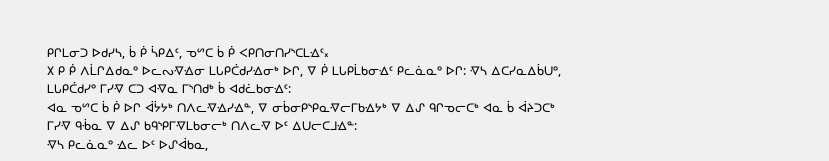ᑭᒋᒪᓂᑐ ᐅᑯᓯᓴ, ᑳ ᑮ ᓵᑭᐃᑦ, ᓀᔥᑕ ᑳ ᑮ ᐸᑭᑎᓂᑎᓯᔅᑕᒪᐎᑦ᙮
᙭ ᑭ ᑮ ᐱᒫᒋᐃᑯᓇᐤ ᐅᓚᔓᐌᐎᓂ ᒪᒐᑭᑖᑯᓯᐎᓂᒃ ᐅᒋ, ᐁ ᑮ ᒪᒐᑭᒫᑲᓂᐎᑦ ᑭᓚᓈᓇᐤ ᐅᒋ: ᐌᓴ ᐃᑕᓯᓇᐃᑳᑌᐤ, ᒪᒐᑭᑖᑯᓯᐤ ᒥᓯᐌ ᑕᑐ ᐊᐌᓇ ᒥᔅᑎᑯᒃ ᑳ ᐊᑯᓛᑲᓂᐎᑦ:
ᐊᓇ ᓀᔥᑕ ᑳ ᑮ ᐅᒋ ᐋᔮᔭᒃ ᑎᐱᓚᐌᐎᓯᐎᓐ, ᐁ ᓂᑳᓂᑭᔅᑭᓇᐌᓕᒥᑲᐎᔭᒃ ᐁ ᐃᔑ ᑫᒋᓀᓕᑕᒃ ᐊᓇ ᑳ ᐋᔨᑐᑕᒃ ᒥᓯᐌ ᑫᒀᓇ ᐁ ᐃᔑ ᑲᑫᔅᑭᒥᐌᒪᑲᓂᓕᒃ ᑎᐱᓚᐌ ᐅᑦ ᐃᑌᓕᑕᒧᐎᓐ:
ᐌᓴ ᑭᓚᓈᓇᐤ ᐎᓚ ᐅᑦ ᐅᔑᐋᑲᓇ,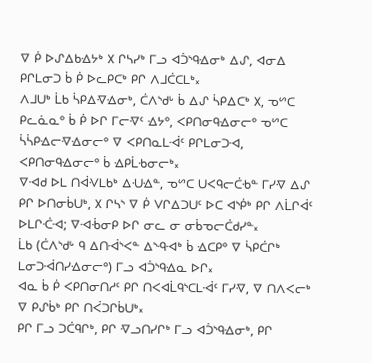ᐁ ᑮ ᐅᔑᐃᑲᐎᔭᒃ ᙭ ᒋᓴᓯᒃ ᒥᓗ ᐊᑑᔅᑫᐎᓂᒃ ᐃᔑ, ᐊᓂᐃ ᑭᒋᒪᓂᑐ ᑳ ᑮ ᐅᓚᑭᑕᒃ ᑭᒋ ᐱᒧᑖᑕᒪᒃ᙮
ᐱᒧᑌᒃ ᒫᑲ ᓵᑭᐃᐌᐎᓂᒃ, ᑖᐱᔅᑯᒡ ᑳ ᐃᔑ ᓵᑭᐃᑕᒃ ᙭, ᓀᔥᑕ ᑭᓚᓈᓇᐤ ᑳ ᑮ ᐅᒋ ᒥᓕᐌᑦ ᐎᔭᐤ, ᐸᑭᑎᓂᑫᐎᓂᓕᐤ ᓀᔥᑕ ᓵᓵᑭᐎᓕᐌᐎᓂᓕᐤ ᐁ ᐸᑭᑎᓇᒪᐙᑦ ᑭᒋᒪᓂᑐᐗ, ᐸᑭᑎᓂᑫᐎᓂᓕᐤ ᑳ ᐎᑭᒫᑾᓂᓕᒃ᙮
ᐁᐗᑯ ᐅᒪ ᑎᐋᐺᒪᑲᒃ ᐃᑗᐎᓐ, ᓀᔥᑕ ᑌᐸᑫᓕᑖᑾᓐ ᒥᓯᐌ ᐃᔑ ᑭᒋ ᐅᑎᓂᑳᑌᒃ, ᙭ ᒋᓴᔅ ᐁ ᑮ ᐯᒋᐃᑐᑌᑦ ᐅᑕ ᐊᔅᑮᒃ ᑭᒋ ᐱᒫᒋᐋᑦ ᐅᒪᒋᑣᐗ; ᐁᐗᒀᓂᑭ ᐅᒋ ᓂᓚ ᓂ ᓂᑳᓀᓕᑖᑯᓯᓐ᙮
ᒫᑲ (ᑖᐱᔅᑯᒡ ᑫ ᐃᑎᐙᔅᐸᓐ ᐃᔅᑴᐗᒃ ᑳ ᐎᑕᑭᐤ ᐁ ᓵᑭᑖᒋᒃ ᒪᓂᑐᐙᑎᓯᐎᓂᓕᐤ) ᒥᓗ ᐊᑑᔅᑫᐎᓇ ᐅᒋ᙮
ᐊᓇ ᑳ ᑮ ᐸᑭᑎᓂᑎᓱᑦ ᑭᒋ ᑎᐸᐊᒫᑫᔅᑕᒪᐙᑦ ᒥᓯᐌ, ᐁ ᑎᐱᐸᓕᒃ ᐁ ᑭᔑᑳᒃ ᑭᒋ ᑎᐹᑐᒋᑳᑌᒃ᙮
ᑭᒋ ᒥᓗ ᑐᑖᑫᒋᒃ, ᑭᒋ ᐌᓗᑎᓯᒋᒃ ᒥᓗ ᐊᑑᔅᑫᐎᓂᒃ, ᑭᒋ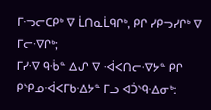ᒥᓜᓕᑕᑭᒃ ᐁ ᒫᑎᓇᒫᑫᒋᒃ, ᑭᒋ ᓯᑭᓓᓯᒋᒃ ᐁ ᒥᓕᐌᒋᒃ;
ᒥᓯᐌ ᑫᒀᓐ ᐃᔑ ᐁ ᐙᐸᑎᓕᐌᔭᓐ ᑭᒋ ᑭᔅᑭᓄᐙᐸᒥᑲᐎᔭᓐ ᒥᓗ ᐊᑑᔅᑫᐎᓂᒃ: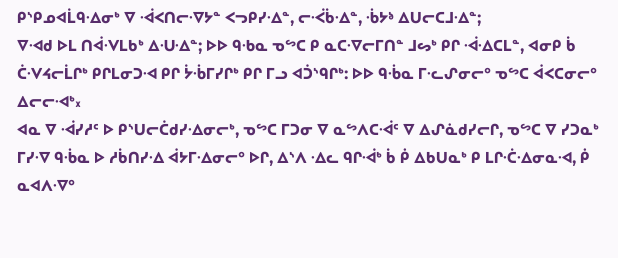ᑭᔅᑭᓄᐊᒫᑫᐎᓂᒃ ᐁ ᐙᐸᑎᓕᐌᔭᓐ ᐸᓓᑭᓯᐎᓐ, ᓕᑆᑳᐎᓐ, ᒀᔭᔉ ᐃᑌᓕᑕᒧᐎᓐ;
ᐁᐗᑯ ᐅᒪ ᑎᐋᐺᒪᑲᒃ ᐃᑗᐎᓐ; ᐅᐅ ᑫᑾᓇ ᓀᔥᑕ ᑭ ᓇᑕᐌᓕᒥᑎᓐ ᒧᔕᒃ ᑭᒋ ᐙᐎᑕᒪᓐ, ᐊᓂᑭ ᑳ ᑖᐺᔦᓕᒫᒋᒃ ᑭᒋᒪᓂᑐᐗ ᑭᒋ ᔮᒀᒥᓯᒋᒃ ᑭᒋ ᒥᓗ ᐊᑑᔅᑫᒋᒃ: ᐅᐅ ᑫᒀᓇ ᒥᓦᔑᓂᓕᐤ ᓀᔥᑕ ᐋᐸᑕᓂᓕᐤ ᐃᓕᓕᐗᒃ᙮
ᐊᓇ ᐁ ᐙᓯᓱᑦ ᐅ ᑭᔅᑌᓕᑖᑯᓯᐎᓂᓕᒃ, ᓀᔥᑕ ᒥᑐᓂ ᐁ ᓇᔥᐱᑕᐙᑦ ᐁ ᐃᔑᓈᑯᓯᓕᒋ, ᓀᔥᑕ ᐁ ᓯᑐᓇᒃ ᒥᓯᐌ ᑫᒀᓇ ᐅ ᓱᑳᑎᓯᐎ ᐋᔭᒥᐎᓂᓕᐤ ᐅᒋ, ᐃᔅᐱ ᐎᓚ ᑫᒋᐙᒃ ᑳ ᑮ ᐃᑲᑌᓇᒃ ᑭ ᒪᒋᑣᐎᓂᓇᐗ, ᑮ ᓇᐊᐱᐌᐤ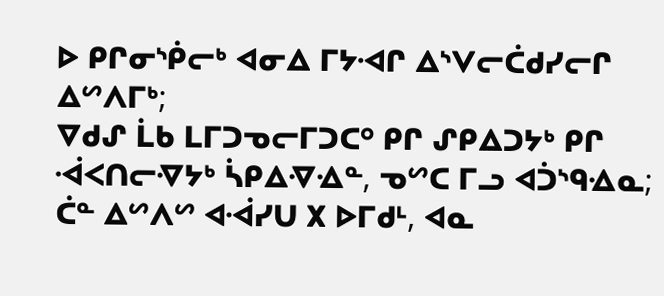ᐅ ᑭᒋᓂᔅᑮᓕᒃ ᐊᓂᐃ ᒥᔭᐗᒋ ᐃᔅᐯᓕᑖᑯᓯᓕᒋ ᐃᔥᐱᒥᒃ;
ᐁᑯᔑ ᒫᑲ ᒪᒥᑐᓀᓕᒥᑐᑕᐤ ᑭᒋ ᔑᑭᐃᑐᔭᒃ ᑭᒋ ᐙᐸᑎᓕᐌᔭᒃ ᓵᑭᐃᐌᐎᓐ, ᓀᔥᑕ ᒥᓗ ᐊᑑᔅᑫᐎᓇ;
ᑖᓐ ᐃᔥᐱᔥ ᐊᐙᓯᑌ ᙭ ᐅᒥᑯᒻ, ᐊᓇ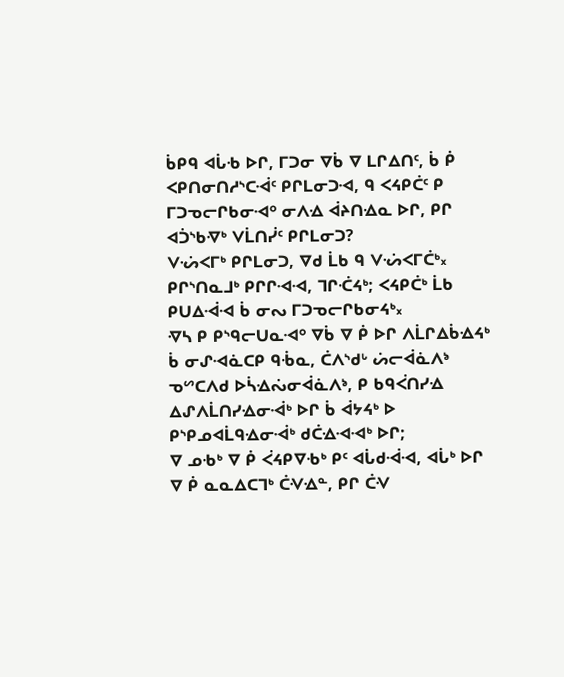ᑳᑭᑫ ᐊᒑᑾ ᐅᒋ, ᒥᑐᓂ ᐁᑳ ᐁ ᒪᒋᐃᑎᑦ, ᑳ ᑮ ᐸᑭᑎᓂᑎᓱᔅᑕᐙᑦ ᑭᒋᒪᓂᑐᐗ, ᑫ ᐸᔦᑭᑖᑦ ᑭ ᒥᑐᓀᓕᒋᑲᓂᐗᐤ ᓂᐱᐎ ᐋᔨᑎᐎᓇ ᐅᒋ, ᑭᒋ ᐊᑑᔅᑲᐌᒃ ᐯᒫᑎᓰᑦ ᑭᒋᒪᓂᑐ?
ᐯᔣᐸᒥᒃ ᑭᒋᒪᓂᑐ, ᐁᑯ ᒫᑲ ᑫ ᐯᔣᐸᒥᑖᒃ᙮ ᑭᒋᔅᑎᓇᒧᒃ ᑭᒋᒋᐗᐗ, ᒣᒋᑣᔦᒃ; ᐸᔦᑭᑖᒃ ᒫᑲ ᑭᑌᐃᐙᐗ ᑳ ᓂᔓ ᒥᑐᓀᓕᒋᑲᓂᔦᒃ᙮
ᐌᓴ ᑭ ᑭᔅᑫᓕᑌᓇᐗᐤ ᐁᑳ ᐁ ᑮ ᐅᒋ ᐱᒫᒋᐃᑳᐎᔦᒃ ᑳ ᓂᔑᐗᓈᑕᑭ ᑫᒀᓇ, ᑖᐱᔅᑯᒡ ᔖᓕᐋᓈᐱᔉ ᓀᔥᑕᐱᑯ ᐅᓵᐎᔔᓂᐋᓈᐱᔉ, ᑭ ᑲᑫᐹᑎᓯᐎ ᐃᔑᐱᒫᑎᓯᐎᓂᐙᒃ ᐅᒋ ᑳ ᐋᔭᔦᒃ ᐅ ᑭᔅᑭᓄᐊᒫᑫᐎᓂᐙᒃ ᑯᑖᐎᐗᐗᒃ ᐅᒋ;
ᐁ ᓄᑾᒃ ᐁ ᑮ ᐹᔦᑭᐁᑾᒃ ᑭᑦ ᐊᒑᑯᐙᐗ, ᐊᒑᒃ ᐅᒋ ᐁ ᑮ ᓇᓇᐃᑕᒣᒃ ᑖᐺᐎᓐ, ᑭᒋ ᑖᐺ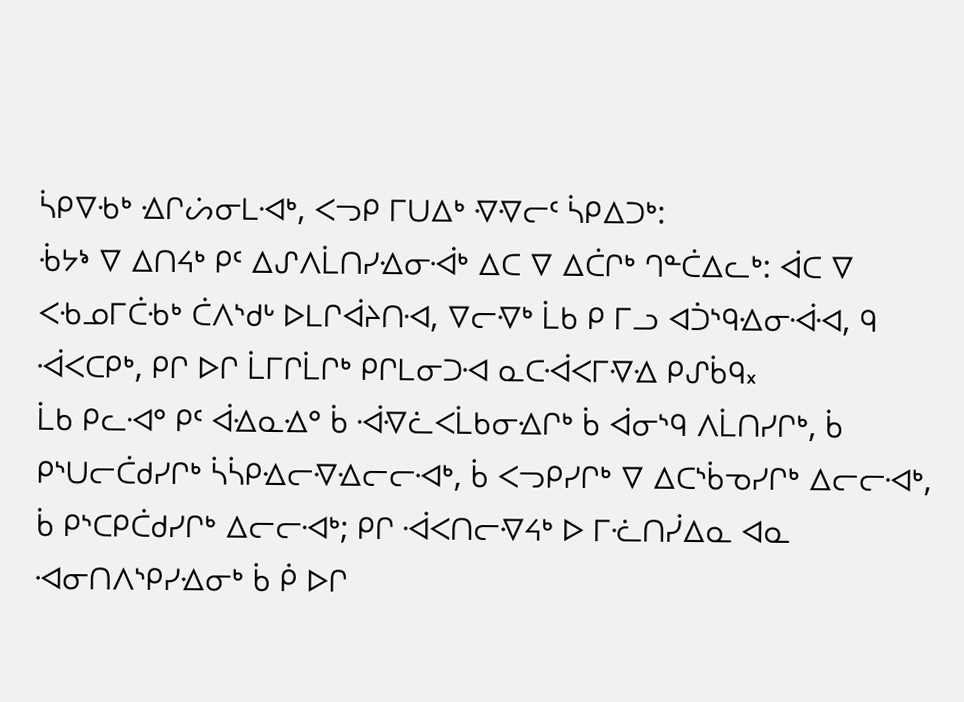ᓵᑭᐁᑾᒃ ᐎᒋᔖᓂᒪᐗᒃ, ᐸᓓᑭ ᒥᑌᐃᒃ ᐌᐌᓕᑦ ᓵᑭᐃᑐᒃ:
ᒀᔭᔉ ᐁ ᐃᑎᔦᒃ ᑭᑦ ᐃᔑᐱᒫᑎᓯᐎᓂᐙᒃ ᐃᑕ ᐁ ᐃᑖᒋᒃ ᒉᓐᑖᐃᓚᒃ: ᐋᑕ ᐁ ᐸᑾᓄᒥᑖᑾᒃ ᑖᐱᔅᑯᒡ ᐅᒪᒋᐋᔨᑎᐗ, ᐁᓕᐌᒃ ᒫᑲ ᑭ ᒥᓗ ᐊᑑᔅᑫᐎᓂᐙᐗ, ᑫ ᐙᐸᑕᑭᒃ, ᑭᒋ ᐅᒋ ᒫᒥᒋᒫᒋᒃ ᑭᒋᒪᓂᑐᐗ ᓇᑕᐙᐸᒥᐌᐎ ᑭᔑᑳᑫ᙮
ᒫᑲ ᑭᓚᐗᐤ ᑭᑦ ᐋᐎᓇᐎᐤ ᑳ ᐙᐌᓛᐸᒫᑲᓂᐎᒋᒃ ᑳ ᐋᓂᔅᑫ ᐱᒫᑎᓯᒋᒃ, ᑳ ᑭᔅᑌᓕᑖᑯᓯᒋᒃ ᓵᓵᑭᐎᓕᐌᐎᓕᓕᐗᒃ, ᑳ ᐸᓓᑭᓯᒋᒃ ᐁ ᐃᑕᔅᑳᓀᓯᒋᒃ ᐃᓕᓕᐗᒃ, ᑳ ᑭᔅᑕᑭᑖᑯᓯᒋᒃ ᐃᓕᓕᐗᒃ; ᑭᒋ ᐙᐸᑎᓕᐌᔦᒃ ᐅ ᒥᓨᑎᓰᐃᓇ ᐊᓇ ᐗᓂᑎᐱᔅᑭᓯᐎᓂᒃ ᑳ ᑮ ᐅᒋ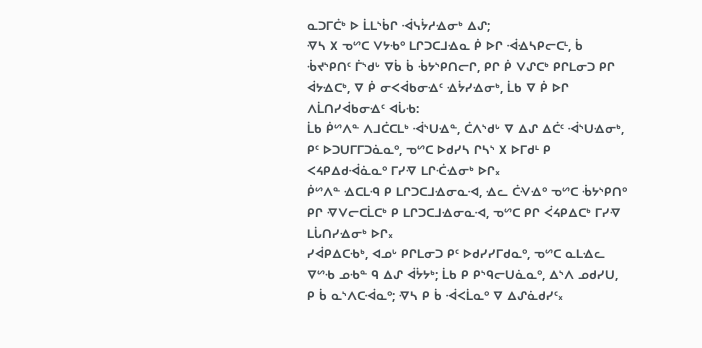ᓇᑐᒥᑖᒃ ᐅ ᒫᒪᔅᑳᒋ ᐙᓭᔮᓱᐎᓂᒃ ᐃᔑ;
ᐌᓴ ᙭ ᓀᔥᑕ ᐯᔭᑾᐤ ᒪᒋᑐᑕᒧᐎᓇ ᑮ ᐅᒋ ᐙᐎᓴᑭᓕᑕᒻ, ᑳ ᒀᔪᔅᑭᑎᑦ ᒦᔅᑯᒡ ᐁᑳ ᑳ ᒀᔭᔅᑭᑎᓕᒋ, ᑭᒋ ᑮ ᐯᔑᑕᒃ ᑭᒋᒪᓂᑐ ᑭᒋ ᐋᔭᐎᑕᒃ, ᐁ ᑮ ᓂᐸᐋᑲᓂᐎᑦ ᐎᔮᓯᐎᓂᒃ, ᒫᑲ ᐁ ᑮ ᐅᒋ ᐱᒫᑎᓯᐋᑲᓂᐎᑦ ᐊᒑᑾ:
ᒫᑲ ᑮᔥᐱᓐ ᐱᒧᑖᑕᒪᒃ ᐙᔅᑌᐎᓐ, ᑖᐱᔅᑯᒡ ᐁ ᐃᔑ ᐃᑖᑦ ᐙᔅᑌᐎᓂᒃ, ᑭᑦ ᐅᑐᑌᒥᒥᑐᓈᓇᐤ, ᓀᔥᑕ ᐅᑯᓯᓴ ᒋᓴᔅ ᙭ ᐅᒥᑯᒻ ᑭ ᐸᔦᑭᐃᑯᐙᓈᓇᐤ ᒥᓯᐌ ᒪᒋᑣᐎᓂᒃ ᐅᒋ᙮
ᑮᔥᐱᓐ ᐎᑕᒪᑴ ᑭ ᒪᒋᑐᑕᒧᐎᓂᓇᐗ, ᐎᓚ ᑖᐺᐎᐤ ᓀᔥᑕ ᒀᔭᔅᑭᑎᐤ ᑭᒋ ᐌᐯᓕᑕᒫᑕᒃ ᑭ ᒪᒋᑐᑕᒧᐎᓂᓇᐗ, ᓀᔥᑕ ᑭᒋ ᐹᔦᑭᐃᑕᒃ ᒥᓯᐌ ᒪᒑᑎᓯᐎᓂᒃ ᐅᒋ᙮
ᓯᐋᑭᐃᑕᑾᒃ, ᐊᓄᒡ ᑭᒋᒪᓂᑐ ᑭᑦ ᐅᑯᓯᓯᒥᑯᓇᐤ, ᓀᔥᑕ ᓇᒪᐎᓚ ᐁᔥᑾ ᓄᑾᓐ ᑫ ᐃᔑ ᐋᔮᔭᒃ; ᒫᑲ ᑭ ᑭᔅᑫᓕᑌᓈᓇᐤ, ᐃᔅᐱ ᓄᑯᓯᑌ, ᑭ ᑳ ᓇᔅᐱᑕᐙᓇᐤ; ᐌᓴ ᑭ ᑳ ᐙᐸᒫᓇᐤ ᐁ ᐃᔑᓈᑯᓯᑦ᙮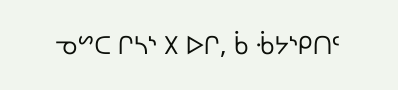ᓀᔥᑕ ᒋᓴᔅ ᙭ ᐅᒋ, ᑳ ᒀᔭᔅᑭᑎᑦ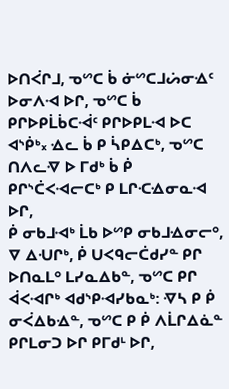ᐅᑎᐹᒋᒧ, ᓀᔥᑕ ᑳ ᓃᔥᑕᒧᔖᓂᐎᑦ ᐅᓂᐱᐗ ᐅᒋ, ᓀᔥᑕ ᑳ ᑭᒋᐅᑭᒫᑳᑕᐙᑦ ᑭᒋᐅᑭᒪᐗ ᐅᑕ ᐊᔅᑮᒃ᙮ ᐎᓚ ᑳ ᑭ ᓵᑭᐃᑕᒃ, ᓀᔥᑕ ᑎᐱᓚᐌ ᐅ ᒥᑯᒃ ᑳ ᑮ ᑭᒋᔅᑖᐸᐗᓕᑕᒃ ᑭ ᒪᒋᑡᐎᓂᓇᐗ ᐅᒋ,
ᑮ ᓂᑲᒧᐗᒃ ᒫᑲ ᐅᔥᑭ ᓂᑲᒧᐎᓂᓕᐤ, ᐁ ᐃᑗᒋᒃ, ᑮ ᑌᐸᑫᓕᑖᑯᓯᓐ ᑭᒋ ᐅᑎᓇᒪᐤ ᒪᓯᓇᐃᑲᓐ, ᓀᔥᑕ ᑭᒋ ᐋᐸᐗᒋᒃ ᐊᑯᔅᑭᐗᓯᑲᓇᒃ: ᐌᓴ ᑭ ᑮ ᓂᐹᐃᑲᐎᓐ, ᓀᔥᑕ ᑭ ᑮ ᐱᒫᒋᐃᓈᓐ ᑭᒋᒪᓂᑐ ᐅᒋ ᑭᒥᑯᒻ ᐅᒋ,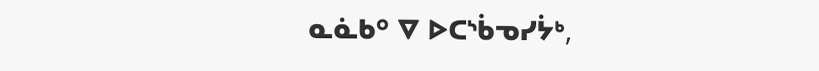ᓇᓈᑲᐤ ᐁ ᐅᑕᔅᑳᓀᓯᔮᒃ,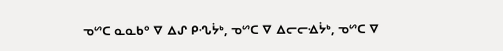ᓀᔥᑕ ᓇᓇᑲᐤ ᐁ ᐃᔑ ᑭᔗᔮᒃ, ᓀᔥᑕ ᐁ ᐃᓕᓕᐎᔮᒃ, ᓀᔥᑕ ᐁ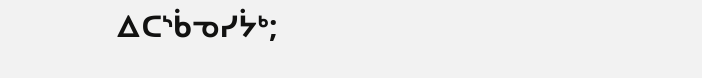ᐃᑕᔅᑳᓀᓯᔮᒃ;